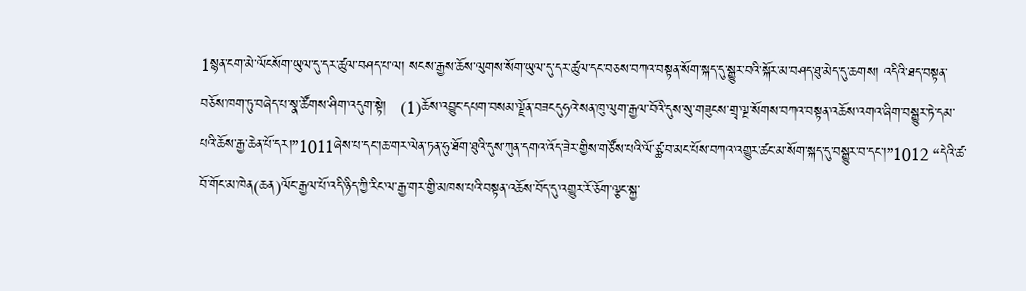1སྙན་ངག་མེ་ལོངསོག་ཡུལ་དུ་དར་ཚུལ་བཤད་པ་ལ། སངས་རྒྱས་ཆོས་ལུགས་སོག་ཡུལ་དུ་དར་ཚུལ་དང་བཅས་བཀའ་བསྟན་སོག་སྐད་དུ་སྒྱུར་བའི་སྐོར་མ་བཤད་ཐུ་མེད་དུ་ཆགས། འདིའི་ཐད་བསྟན་བཅོས་ཁག་ཏུ་བཞེད་པ་སྣ་ཚོགས་ཤིག་འདུག་སྟེ།   (1)ཆོས་འབྱུང་དཔག་བསམ་ལྗོན་བཟངདུཧའེ་སན་ཁུ་ལུག་རྒྱལ་བོའི་དུས་སུ་གཟུངས་གྲྭ་ལྔ་སོགས་བཀའ་བསྟན་འཆོས་འགའ་ཞིག་བསྒྱུར་ཏེ་དམ་པའི་ཆོས་རྒྱ་ཆེན་པོ་དར།”1011ཞེས་པ་དང་།ཆ་གར་ལེན་ཏན་ཧུ་ཐོག་ཐུའི་དུས་ཀུན་དགའ་འོད་ཟེར་གྱིས་གཙོས་པའི་ལོ་ཙྪ་བ་མང་པོས་བཀའ་འགྱུར་ཚང་མ་སོག་སྐད་དུ་བསྒྱུར་བ་དང་།”1012 “དེའི་ཚ་བོ་གོང་མ་ཁེན(ཆན)ལོང་རྒྱལ་པོ་འདི་ཉིད་ཀྱི་རིང་ལ་རྒྱ་གར་གྱི་མཁས་པའི་བསྟན་འཆོས་བོད་དུ་འགྱུར་རོ་ཅོག་ལྕང་སྐྱ་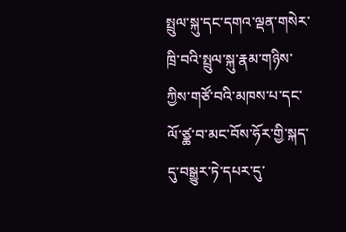སྤྲུལ་སྐུ་དང་དགའ་ལྡན་གསེར་ཁྲི་བའི་སྤྲུལ་སྐུ་རྣམ་གཉིས་ཀྱིས་གཙོ་བའི་མཁས་པ་དང་ལོ་ཙྪ་བ་མང་བོས་ཧོར་གྱི་སྐད་དུ་བསྒྱུར་ཏེ་དཔར་དུ་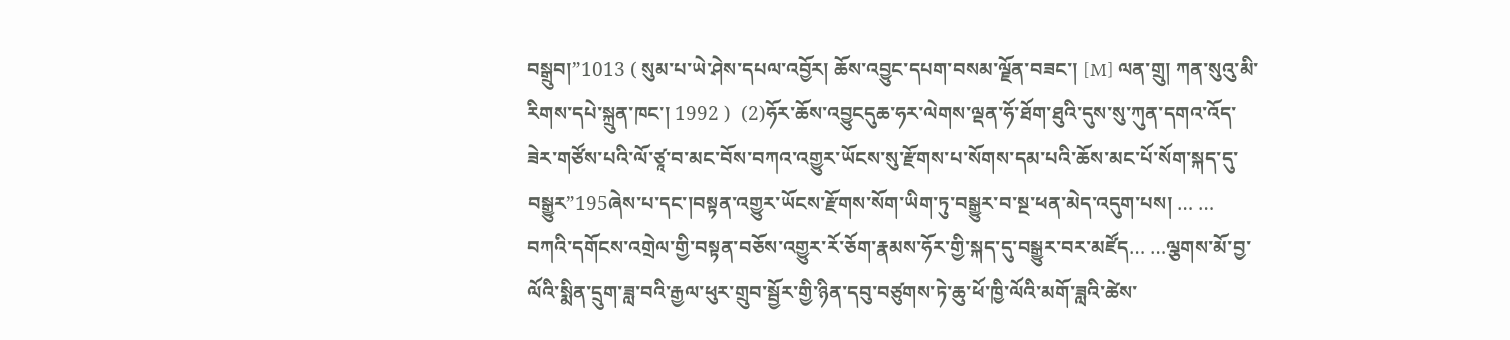བསྒྲུབ།”1013 ( སུམ་པ་ཡེ་ཤེས་དཔལ་འབྱོར། ཆོས་འབྱུང་དཔག་བསམ་ལྗོན་བཟང་། [M] ལན་གྲུ། ཀན་སུའུ་མི་རིགས་དཔེ་སྐྲུན་ཁང་། 1992 )  (2)ཧོར་ཆོས་འབྱུངདུཆ་ཧར་ལེགས་ལྡན་ཧོ་ཐོག་ཐུའི་དུས་སུ་ཀུན་དགའ་འོད་ཟེར་གཙོས་པའི་ལོ་ཙཱ་བ་མང་བོས་བཀའ་འགྱུར་ཡོངས་སུ་རྫོགས་པ་སོགས་དམ་པའི་ཆོས་མང་པོ་སོག་སྐད་དུ་བསྒྱུར”195ཞེས་པ་དང་།བསྟན་འགྱུར་ཡོངས་རྫོགས་སོག་ཡིག་ཏུ་བསྒྱུར་བ་སྔ་ཕན་མེད་འདུག་པས། … … བཀའི་དགོངས་འགྲེལ་གྱི་བསྟན་བཅོས་འགྱུར་རོ་ཅོག་རྣམས་ཧོར་གྱི་སྐད་དུ་བསྒྱུར་བར་མཛོད… …ལྕགས་མོ་བྱ་ལོའི་སྨིན་དྲུག་ཟླ་བའི་རྒྱལ་ཕུར་གྲུབ་སྦྱོར་གྱི་ཉིན་དབུ་བཙུགས་ཏེ་ཆུ་ཕོ་ཁྱི་ལོའི་མགོ་ཟླའི་ཚེས་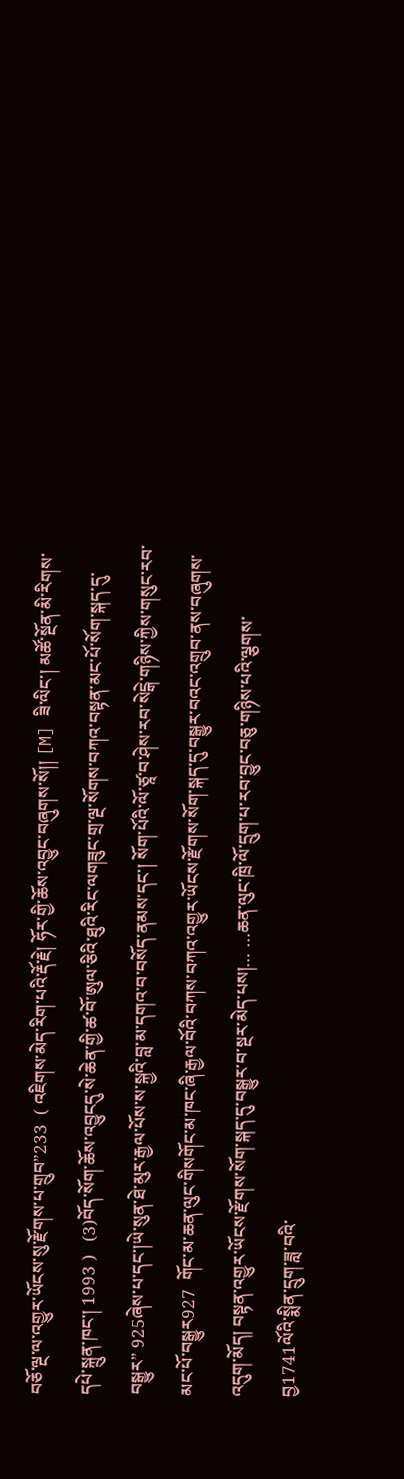བཅོ་ལྔ་ལ་འགྱུར་ཡོངས་སུ་རྫོགས་པ་གྲུབ”233  ( འཇིགས་མེད་རིག་པའི་རྡོ་རྗེ། ཧོར་གྱི་ཆོས་འབྱུང་བཞུགས་སོ།། [M] ཟི་ལིང་། མཚོ་སྔོན་མི་རིགས་དཔེ་སྐྲུན་ཁང་། 1993 )   (3)བོད་སོག་ཆོས་འབྱུངདུ་སེ་ཆེན་གྱི་ཚ་བོ་ཨུལ་ཅིའི་ཐུའི་རིང་ལགཟུང་གྲ་ལྔ་སོགས་བཀའ་བསྟན་མང་པོ་སོག་སྐད་དུ་བསྒྱུར” 925ཞེས་པ་དང་།ཡེ་སུན་ཐེ་མུར་རྒྱལ་པོས་ས་སྐྱའི་བླ་མ་དགའ་བ་བསོད་ནམས་དང་། སོག་པོའི་ལོ་ཙཱ་བ་ཤེས་རབ་སེངྒེ་གཉིས་ཀྱིས་གསུང་རབ་མང་པོ་བསྒྱུར927  གོང་མ་ཆན་ལུང་གིསགོང་མ་ཁང་ཞི་རྒྱལ་བོའི་བཀས་བཀའ་འགྱུར་ཡོངས་རྫོགས་སོག་སྐད་དུ་བསྒྱུར་བའང་འགྲུབ་ནས་བཞུགས་འདུག་མོད། བསྟན་འགྱུར་ཡོངས་རྫོགས་སོག་སྐད་དུ་བསྒྱུར་བ་སྔར་མེད་པས།… …ཆན་ལུང་ཁྲི་ལོ་དྲུག་པ་རབ་བྱུང་བཅུ་གཉིས་པའི་ལྕགས་བྱ1741ལོའི་སྨིན་དྲུག་ཟླ་བའི་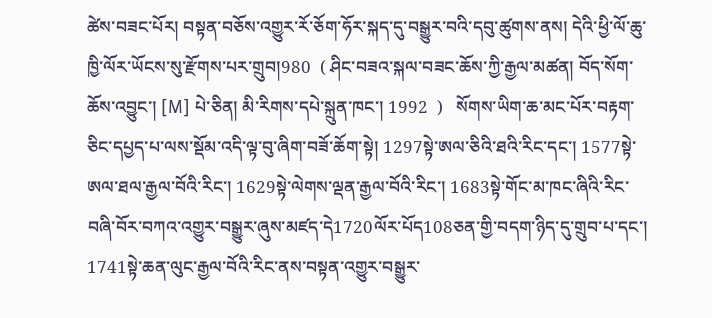ཚེས་བཟང་པོར། བསྟན་བཅོས་འགྱུར་རོ་ཅོག་ཧོར་སྐད་དུ་བསྒྱུར་བའི་དབུ་ཚུགས་ནས། དེའི་ཕྱི་ལོ་ཆུ་ཁྱི་ལོར་ཡོངས་སུ་རྫོགས་པར་གྲུབ།980  ( ཤིང་བཟའ་སྐལ་བཟང་ཆོས་ཀྱི་རྒྱལ་མཚན། བོད་སོག་ཆོས་འབྱུང་། [M] པེ་ཅིན། མི་རིགས་དཔེ་སྐྲུན་ཁང་། 1992  )   སོགས་ཡིག་ཆ་མང་པོར་བརྟག་ཅིང་དཔྱད་པ་ལས་སྡོམ་འདི་ལྟ་བུ་ཞིག་བཟོ་ཆོག་སྟེ། 1297སྟེ་ཨལ་ཅིའི་ཐའི་རིང་དང་། 1577སྟེ་ཨལ་ཐལ་རྒྱལ་བོའི་རིང་། 1629སྟེ་ལེགས་ལྡན་རྒྱལ་བོའི་རིང་། 1683སྟེ་གོང་མ་ཁང་ཞིའི་རིང་བཞི་བོར་བཀའ་འགྱུར་བསྒྱུར་ཞུས་མཛད་དེ1720ལོར་པོད108ཅན་གྱི་བདག་ཉིད་དུ་གྲུབ་པ་དང་། 1741སྟེ་ཆན་ལུང་རྒྱལ་བོའི་རིང་ནས་བསྟན་འགྱུར་བསྒྱུར་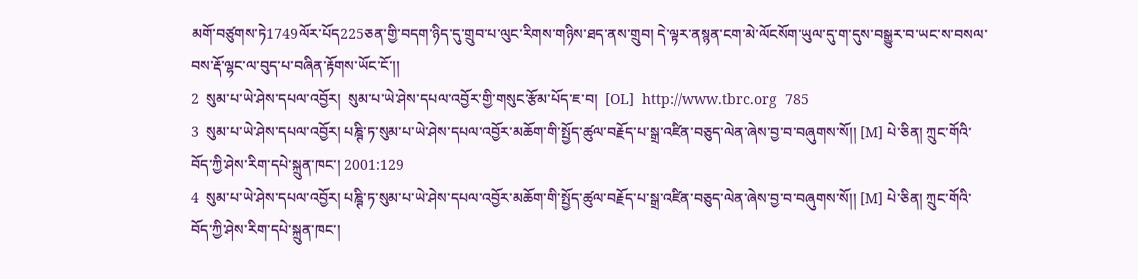མགོ་བཙུགས་ཏེ1749ལོར་པོད225ཅན་གྱི་བདག་ཉིད་དུ་གྲུབ་པ་ལུང་རིགས་གཉིས་ཐད་ནས་གྲུབ། དེ་ལྟར་ནསྙན་ངག་མེ་ལོངསོག་ཡུལ་དུ་ག་དུས་བསྒྱུར་བ་ཡང་ས་བསལ་བས་རྡོ་ལྷང་ལ་བུད་པ་བཞིན་རྟོགས་ཡོང་ངོ་།།
2  སུམ་པ་ཡེ་ཤེས་དཔལ་འབྱོར།  སུམ་པ་ཡེ་ཤེས་དཔལ་འབྱོར་གྱི་གསུང་རྩོམ་པོད་ཇ་བ།  [OL]  http://www.tbrc.org  785
3  སུམ་པ་ཡེ་ཤེས་དཔལ་འབྱོར། པཎྚི་ཏ་སུམ་པ་ཡེ་ཤེས་དཔལ་འབྱོར་མཆོག་གི་སྤྱོད་ཚུལ་བརྗོད་པ་སྒྲ་འཛིན་བཅུད་ལེན་ཞེས་བྱ་བ་བཞུགས་སོ།། [M] པེ་ཅིན། ཀྲུང་གོའི་བོད་ཀྱི་ཤེས་རིག་དཔེ་སྐྲུན་ཁང་། 2001:129
4  སུམ་པ་ཡེ་ཤེས་དཔལ་འབྱོར། པཎྚི་ཏ་སུམ་པ་ཡེ་ཤེས་དཔལ་འབྱོར་མཆོག་གི་སྤྱོད་ཚུལ་བརྗོད་པ་སྒྲ་འཛིན་བཅུད་ལེན་ཞེས་བྱ་བ་བཞུགས་སོ།། [M] པེ་ཅིན། ཀྲུང་གོའི་བོད་ཀྱི་ཤེས་རིག་དཔེ་སྐྲུན་ཁང་།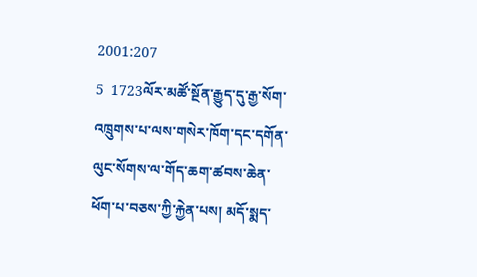2001:207
5  1723ལོར་མཚོ་སྔོན་རྒྱུད་དུ་རྒྱ་སོག་འཁྲུགས་པ་ལས་གསེར་ཁོག་དང་དགོན་ལུང་སོགས་ལ་གོད་ཆག་ཚབས་ཆེན་ཕོག་པ་བཅས་ཀྱི་རྐྱེན་པས། མདོ་སྨད་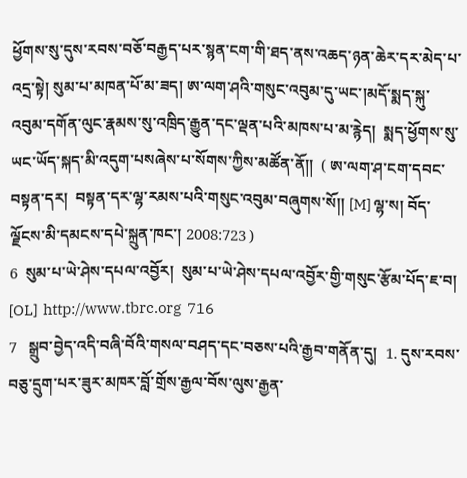ཕྱོགས་སུ་དུས་རབས་བཅོ་བརྒྱད་པར་སྙན་ངག་གི་ཐད་ནས་འཆད་ཉན་ཆེར་དར་མེད་པ་འདྲ་སྟེ། སུམ་པ་མཁན་པོ་མ་ཟད། ཨ་ལག་ཤའི་གསུང་འབུམ་དུ་ཡང་།མདོ་སྨད་སྐུ་འབུམ་དགོན་ལུང་རྣམས་སུ་འཁྲིད་རྒྱུན་དང་ལྡན་པའི་མཁས་པ་མ་རྙེད།  སྨད་ཕྱོགས་སུ་ཡང་ཡོད་སྐད་མི་འདུག་པསཞེས་པ་སོགས་ཀྱིས་མཚོན་ནོ།།  ( ཨ་ལག་ཤ་ངག་དབང་བསྟན་དར།  བསྟན་དར་ལྷ་རམས་པའི་གསུང་འབུམ་བཞུགས་སོ།། [M] ལྷ་ས། བོད་ལྗོངས་མི་དམངས་དཔེ་སྐྲུན་ཁང་། 2008:723 )
6  སུམ་པ་ཡེ་ཤེས་དཔལ་འབྱོར།  སུམ་པ་ཡེ་ཤེས་དཔལ་འབྱོར་གྱི་གསུང་རྩོམ་པོད་ཇ་བ།  [OL]  http://www.tbrc.org  716
7   སྒྲུབ་བྱེད་འདི་བཞི་བོའི་གསལ་བཤད་དང་བཅས་པའི་རྒྱབ་གནོན་དུ།  1. དུས་རབས་བཅུ་དྲུག་པར་ཟུར་མཁར་བློ་གྲོས་རྒྱལ་བོས་ལུས་རྒྱན་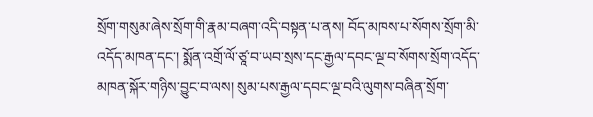སྲོག་གསུམ་ཞེས་སྲོག་གི་རྣམ་བཞག་འདི་བསྟན་པ་ནས། བོད་མཁས་པ་སོགས་སྲོག་མི་འདོད་མཁན་དང་། སྨོན་འགྲོ་ལོ་ཙཱ་བ་ཡབ་སྲས་དང་རྒྱལ་དབང་ལྔ་བ་སོགས་སྲོག་འདོད་མཁན་སྐོར་གཉིས་བྱུང་བ་ལས། སུམ་པས་རྒྱལ་དབང་ལྔ་བའི་ལུགས་བཞིན་སྲོག་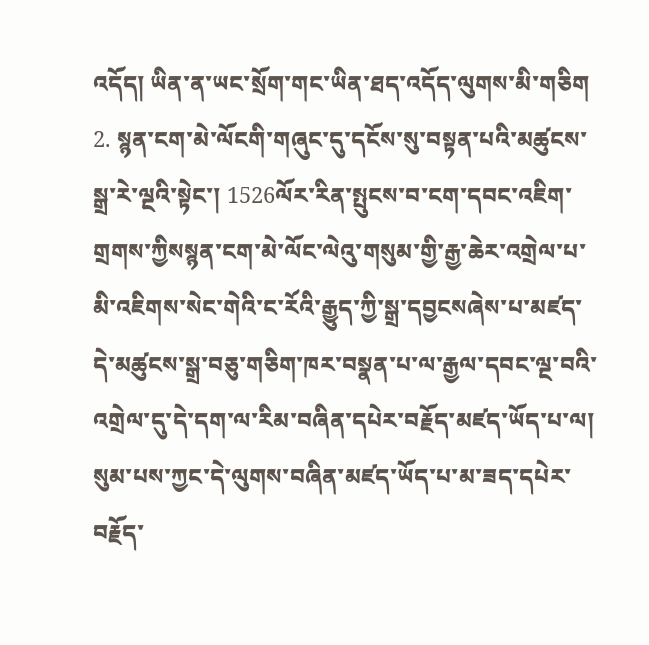འདོད། ཡིན་ན་ཡང་སྲོག་གང་ཡིན་ཐད་འདོད་ལུགས་མི་གཅིག  2. སྙན་ངག་མེ་ལོངགི་གཞུང་དུ་དངོས་སུ་བསྟན་པའི་མཚུངས་སྒྲ་རེ་ལྔའི་སྟེང་། 1526ལོར་རིན་སྤུངས་བ་ངག་དབང་འཇིག་གྲགས་ཀྱིསསྙན་ངག་མེ་ལོང་ལེའུ་གསུམ་གྱི་རྒྱ་ཆེར་འགྲེལ་པ་མི་འཇིགས་སེང་གེའི་ང་རོའི་རྒྱུད་ཀྱི་སྒྲ་དབྱངསཞེས་པ་མཛད་དེ་མཚུངས་སྒྲ་བཅུ་གཅིག་ཁར་བསྣན་པ་ལ་རྒྱལ་དབང་ལྔ་བའི་འགྲེལ་དུ་དེ་དག་ལ་རིམ་བཞིན་དཔེར་བརྗོད་མཛད་ཡོད་པ་ལ། སུམ་པས་ཀྱང་དེ་ལུགས་བཞིན་མཛད་ཡོད་པ་མ་ཟད་དཔེར་བརྗོད་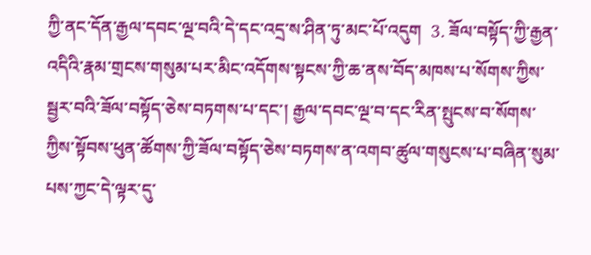ཀྱི་ནང་དོན་རྒྱལ་དབང་ལྔ་བའི་དེ་དང་འདྲ་ས་ཤིན་ཏུ་མང་པོ་འདུག  3. ཟོལ་བསྟོད་ཀྱི་རྒྱན་འདིའི་རྣམ་གྲངས་གསུམ་པར་མིང་འདོགས་སྟངས་ཀྱི་ཆ་ནས་བོད་མཁས་པ་སོགས་ཀྱིས་སྦྱར་བའི་ཟོལ་བསྟོད་ཅེས་བཏགས་པ་དང་། རྒྱལ་དབང་ལྔ་བ་དང་རིན་སྤུངས་བ་སོགས་ཀྱིས་སྟོབས་ཕུན་ཚོགས་ཀྱི་ཟོལ་བསྟོད་ཅེས་བཏགས་ན་འགབ་ཚུལ་གསུངས་པ་བཞིན་སུམ་པས་ཀྱང་དེ་ལྟར་དུ་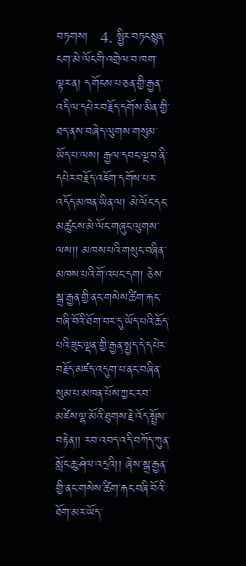བཏགས།   4. སྤྱིར་བཏངསྙན་ངག་མེ་ལོངགི་འགྲེལ་བ་ཁག་ལྟར་ན། དགོངས་པ་ཅན་གྱི་རྒྱན་འདི་ལ་དཔེར་བརྗོད་དགོས་མིན་གྱི་ཐད་ནས་བཞེད་ལུགས་གསུམ་ཡོད་པ་ལས། རྒྱལ་དབང་ལྔ་བ་ནི་དཔེར་བརྗོད་འཇོག་དགོས་པར་འདོད་མཁན་ཡིན་ལ། མེ་ལོང་དང་མཚུངས་མེ་ལོང་གཞུང་ལུགས་ལས།། མཁས་པའི་གསུང་བཞིན་མཁས་པའི་གོ་འཕང་དག། ཅེས་སྒྲ་རྒྱན་གྱི་ནང་གསེས་ཚིག་རྐང་བཞི་བོའི་ཐོག་བར་དུ་ཡོད་པའི་ཆོད་པའི་ཟུང་ལྡན་གྱི་རྒྱན་སྤྱད་དེ་དཔེར་བརྗོད་མཛད་འདུག་པ་ནང་བཞིན་སུམ་པ་མཁན་པོས་ཀྱང་རབ་མཛེས་ལྷ་མོའི་ཐུགས་རྗེ་འོད་སྤྲོས་བརྟེན།། རབ་འབད་འདི་བཀོད་ཀུན་སློང་ཆུ་ཤེལ་འདྲའི།། ཞེས་སྒྲ་རྒྱན་གྱི་ནང་གསེས་ཚིག་རྐང་བཞི་བོའི་ཐོག་མར་ཡོད་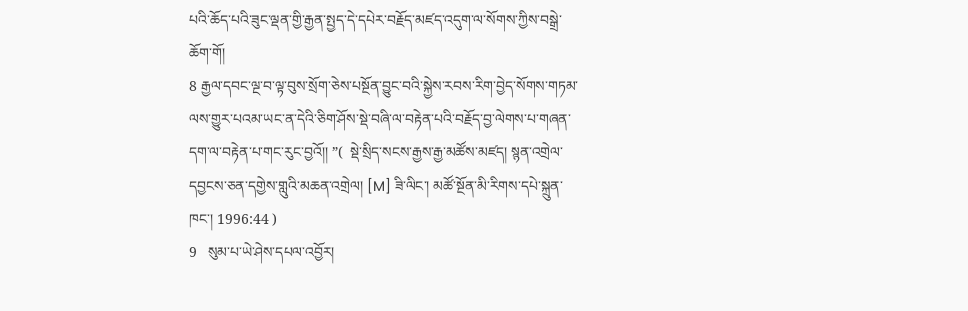པའི་ཆོད་པའི་ཟུང་ལྡན་གྱི་རྒྱན་སྤྱད་དེ་དཔེར་བརྗོད་མཛད་འདུག་ལ་སོགས་ཀྱིས་བསྒྲེ་ཆོག་གོ།
8 རྒྱལ་དབང་ལྔ་བ་ལྟ་བུས་སྲོག་ཅེས་པསྔོན་བྱུང་བའི་སྐྱེས་རབས་རིག་བྱེད་སོགས་གཏམ་ལས་གྱུར་པའམ་ཡང་ན་དེའི་ཅིག་ཤོས་སྡེ་བཞི་ལ་བརྟེན་པའི་བརྗོད་བྱ་ལེགས་པ་གཞན་དག་ལ་བརྟེན་པ་གང་རུང་བྱའོ།། ”(  སྡེ་སྲིད་སངས་རྒྱས་རྒྱ་མཚོས་མཛད། སྙན་འགྲེལ་དབྱངས་ཅན་དགྱེས་གླུའི་མཆན་འགྲེལ། [M] ཟི་ལིང་། མཚོ་སྔོན་མི་རིགས་དཔེ་སྐྲུན་ཁང་། 1996:44 )
9   སུམ་པ་ཡེ་ཤེས་དཔལ་འབྱོར།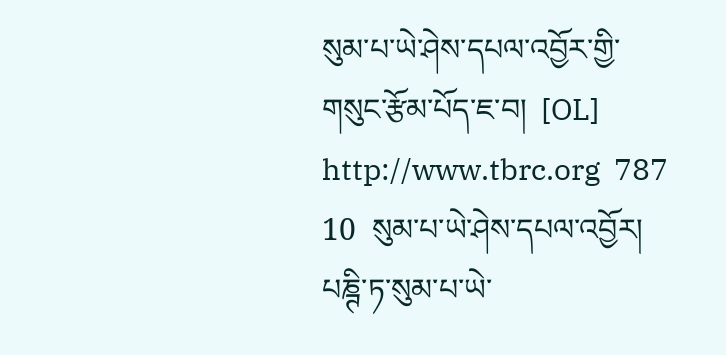སུམ་པ་ཡེ་ཤེས་དཔལ་འབྱོར་གྱི་གསུང་རྩོམ་པོད་ཇ་བ།  [OL]  http://www.tbrc.org  787
10  སུམ་པ་ཡེ་ཤེས་དཔལ་འབྱོར། པཎྚི་ཏ་སུམ་པ་ཡེ་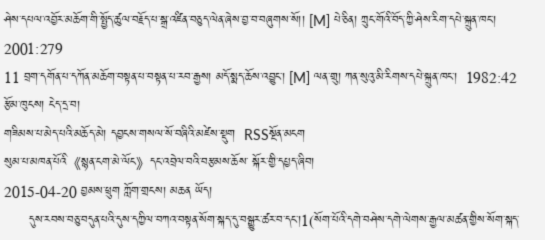ཤེས་དཔལ་འབྱོར་མཆོག་གི་སྤྱོད་ཚུལ་བརྗོད་པ་སྒྲ་འཛིན་བཅུད་ལེན་ཞེས་བྱ་བ་བཞུགས་སོ།། [M] པེ་ཅིན། ཀྲུང་གོའི་བོད་ཀྱི་ཤེས་རིག་དཔེ་སྐྲུན་ཁང་། 2001:279
11 བྲག་དགོན་པ་དཀོན་མཆོག་བསྟན་པ་བསྟན་པ་རབ་རྒྱས། མདོ་སྨད་ཆོས་འབྱུང་། [M] ལན་གྲུ། ཀན་སུའུ་མི་རིགས་དཔེ་སྐྲུན་ཁང་།  1982:42
རྩོམ་ཁུངས། ངེད་དྲ་བ།
གཟིམས་པ་མེད་པའི་མཆོད་མེ། དབྱངས་གསལ་སོ་བཞིའི་མཛེས་སྡུག  RSSསྔོན་མངག
སུམ་པ་མཁན་པོའི《སྙན་ངག་མེ་ལོང》དང་འབྲེལ་བའི་བརྩམས་ཆོས་ སྐོར་གྱི་དཔྱད་ཞིབ།
2015-04-20 བྱམས་ཕྲུག ཀློག་གྲངས། མཆན ཡོད།
      དུས་རབས་བཅུ་བདུན་པའི་དུས་དཀྱིལ་བཀའ་བསྟན་སོག་སྐད་དུ་བསྒྱུར་ཚར་བ་དང་།1(སོག་པོའི་དགེ་བཤེས་དགེ་ལེགས་རྒྱལ་མཚན་གྱིས་སོག་སྐད་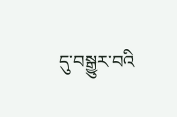དུ་བསྒྱུར་བའི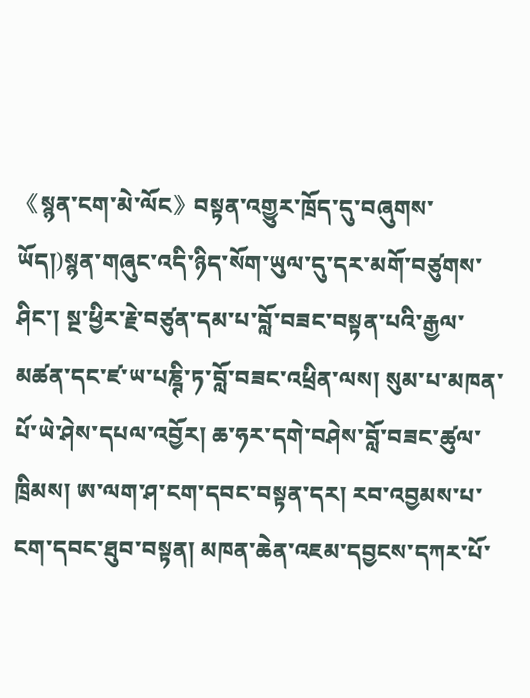《སྙན་ངག་མེ་ལོང》བསྟན་འགྱུར་ཁྲོད་དུ་བཞུགས་ཡོད།)སྙན་གཞུང་འདི་ཉིད་སོག་ཡུལ་དུ་དར་མགོ་བཙུགས་ཤིང་། སྔ་ཕྱིར་རྗེ་བཙུན་དམ་པ་བློ་བཟང་བསྟན་པའི་རྒྱལ་མཚན་དང་ཛ་ཡ་པཎྚི་ཏ་བློ་བཟང་འཕྲིན་ལས། སུམ་པ་མཁན་པོ་ཡེ་ཤེས་དཔལ་འབྱོར། ཆ་ཧར་དགེ་བཤེས་བློ་བཟང་ཚུལ་ཁྲིམས། ཨ་ལག་ཤ་ངག་དབང་བསྟན་དར། རབ་འབྱམས་པ་ངག་དབང་ཐུབ་བསྟན། མཁན་ཆེན་འཇམ་དབྱངས་དཀར་པོ་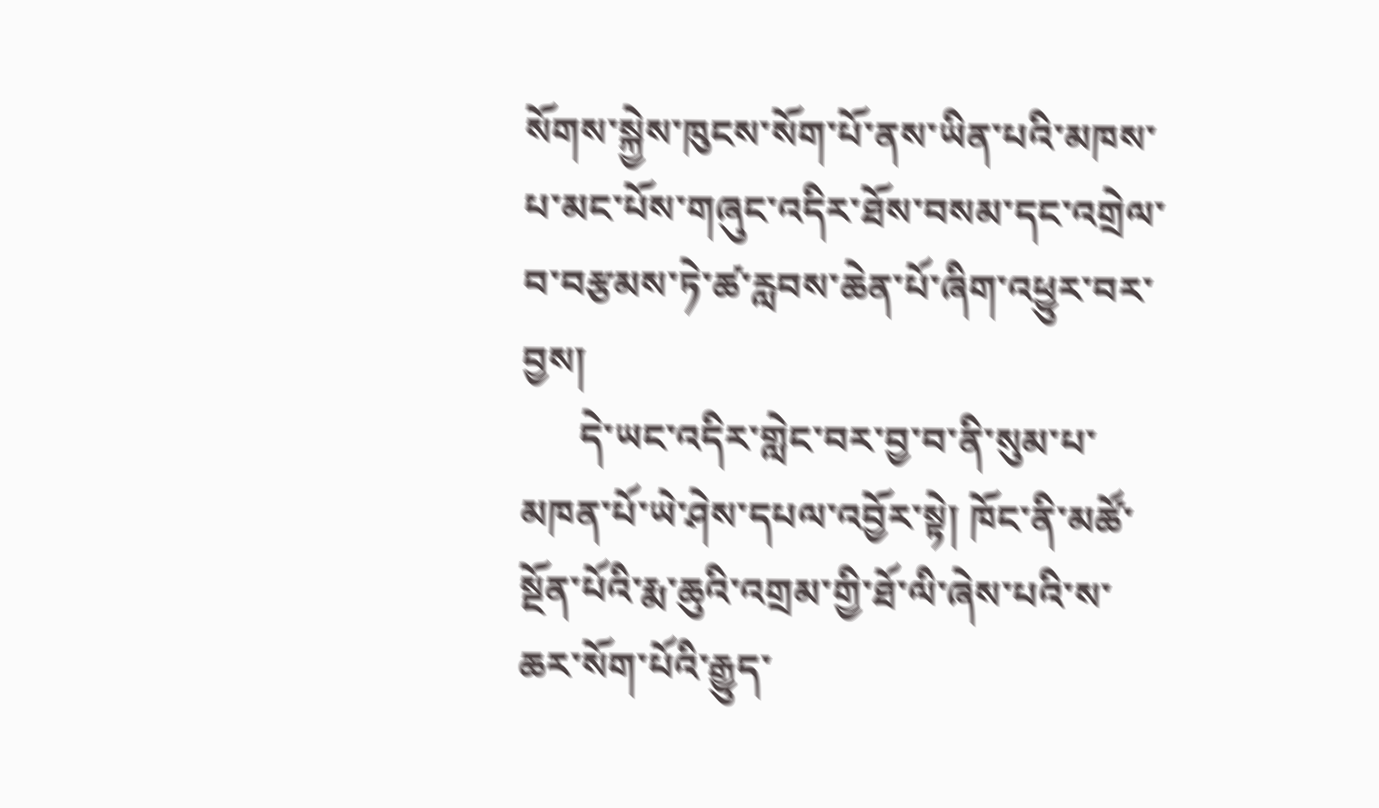སོགས་སྐྱེས་ཁུངས་སོག་པོ་ནས་ཡིན་པའི་མཁས་པ་མང་པོས་གཞུང་འདིར་ཐོས་བསམ་དང་འགྲེལ་བ་བརྩམས་ཏེ་ཚ་རླབས་ཆེན་པོ་ཞིག་འཕྱུར་བར་བྱས།
      དེ་ཡང་འདིར་གླེང་བར་བྱ་བ་ནི་སུམ་པ་མཁན་པོ་ཡེ་ཤེས་དཔལ་འབྱོར་སྟེ། ཁོང་ནི་མཚོ་སྔོན་པོའི་རྨ་ཆུའི་འགྲམ་གྱི་ཐོ་ལི་ཞེས་པའི་ས་ཆར་སོག་པོའི་རྒྱུད་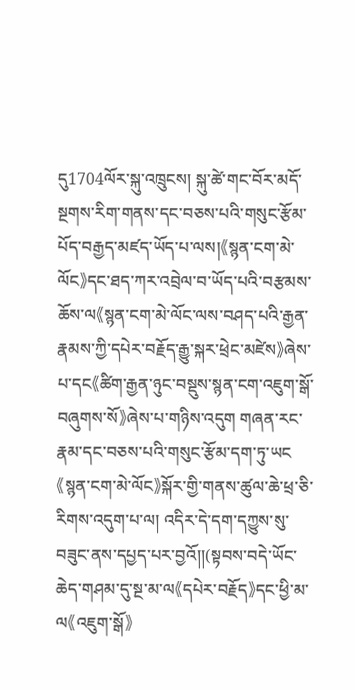དུ1704ལོར་སྐུ་འཁྲུངས། སྐུ་ཚེ་གང་བོར་མདོ་སྔགས་རིག་གནས་དང་བཅས་པའི་གསུང་རྩོམ་པོད་བརྒྱད་མཛད་ཡོད་པ་ལས།《སྙན་ངག་མེ་ལོང》དང་ཐད་ཀར་འབྲེལ་བ་ཡོད་པའི་བརྩམས་ཆོས་ལ《སྙན་ངག་མེ་ལོང་ལས་བཤད་པའི་རྒྱན་རྣམས་ཀྱི་དཔེར་བརྗོད་རྒྱུ་སྐར་ཕྲེང་མཛེས》ཞེས་པ་དང《ཚིག་རྒྱན་ཉུང་བསྡུས་སྙན་ངག་འཇུག་སྒོ་བཞུགས་སོ》ཞེས་པ་གཉིས་འདུག གཞན་རང་རྣམ་དང་བཅས་པའི་གསུང་རྩོམ་དག་ཏུ་ཡང《སྙན་ངག་མེ་ལོང》སྐོར་གྱི་གནས་ཚུལ་ཆེ་ཕྲ་ཅི་རིགས་འདུག་པ་ལ། འདིར་དེ་དག་དཀྱུས་སུ་བཟུང་ནས་དཔྱད་པར་བྱའོ།།(སྟབས་བདེ་ཡོང་ཆེད་གཤམ་དུ་སྔ་མ་ལ《དཔེར་བརྗོད》དང་ཕྱི་མ་ལ《འཇུག་སྒོ》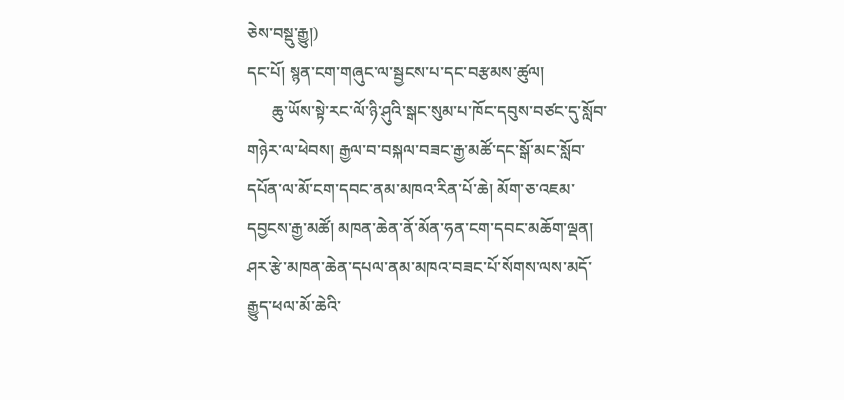ཅེས་བསྡུ་རྒྱུ།)
དང་པོ། སྙན་ངག་གཞུང་ལ་སྦྱངས་པ་དང་བརྩམས་ཚུལ།
      ཆུ་ཡོས་སྟེ་རང་ལོ་ཉི་ཤུའི་སྒང་སུམ་པ་ཁོང་དབུས་བཙང་དུ་སློབ་གཉེར་ལ་ཕེབས། རྒྱལ་བ་བསྐལ་བཟང་རྒྱ་མཚོ་དང་སྒོ་མང་སློབ་དཔོན་ལ་མོ་ངག་དབང་ནམ་མཁའ་རིན་པོ་ཆེ། མོག་ཅ་འཇམ་དབྱངས་རྒྱ་མཚོ། མཁན་ཆེན་ནོ་མོན་ཧན་ངག་དབང་མཆོག་ལྡན། ཤར་རྩེ་མཁན་ཆེན་དཔལ་ནམ་མཁའ་བཟང་པོ་སོགས་ལས་མདོ་རྒྱུད་ཕལ་མོ་ཆེའི་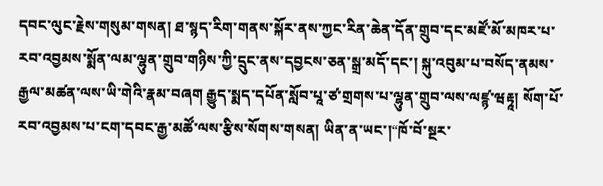དབང་ལུང་རྗེས་གསུམ་གསན། ཐ་སྙད་རིག་གནས་སྐོར་ནས་ཀྱང་རིན་ཆེན་དོན་གྲུབ་དང་མཛོ་མོ་མཁར་པ་རབ་འབྱམས་སྨོན་ལམ་ལྷུན་གྲུབ་གཉིས་ཀྱི་དྲུང་ནས་དབྱངས་ཅན་སྒྲ་མདོ་དང་། སྐུ་འབུམ་པ་བསོད་ནམས་རྒྱལ་མཚན་ལས་ཡི་གེའི་རྣམ་བཞག རྒྱུད་སྨད་དཔོན་སློབ་པཱ་ཙ་གྲགས་པ་ལྷུན་གྲུབ་ལས་ལཛྙ་ཝརྟཱ། སོག་པོ་རབ་འབྱམས་པ་ངག་དབང་རྒྱ་མཚོ་ལས་རྩིས་སོགས་གསན། ཡིན་ན་ཡང་།“ཁོ་བོ་སྔར་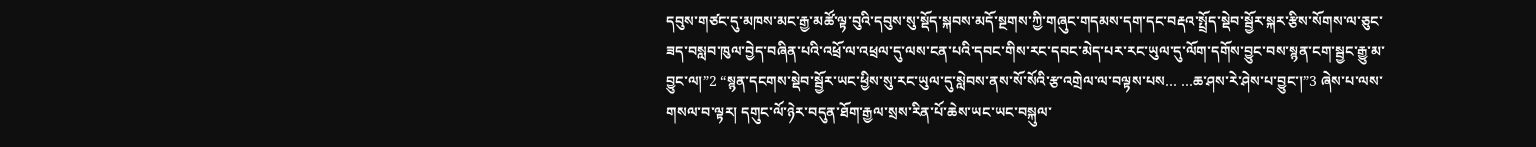དབུས་གཙང་དུ་མཁས་མང་རྒྱ་མཚོ་ལྟ་བུའི་དབུས་སུ་སྡོད་སྐབས་མདོ་སྔགས་ཀྱི་གཞུང་གདམས་དག་དང་བརྡའ་སྤྲོད་སྡེབ་སྦྱོར་སྐར་རྩིས་སོགས་ལ་ཅུང་ཟད་བསླབ་ཁུལ་བྱེད་བཞིན་པའི་འཕྲོ་ལ་འཕྲལ་དུ་ལས་ངན་པའི་དབང་གིས་རང་དབང་མེད་པར་རང་ཡུལ་དུ་ལོག་དགོས་བྱུང་བས་སྙན་ངག་སྦྱང་རྒྱུ་མ་བྱུང་ལ།”2 “སྙན་དངགས་སྡེབ་སྦྱོར་ཡང་ཕྱིས་སུ་རང་ཡུལ་དུ་སླེབས་ནས་སོ་སོའི་རྩ་འགྲེལ་ལ་བལྟས་པས… …ཆ་ཤས་རེ་ཤེས་པ་བྱུང་།”3 ཞེས་པ་ལས་གསལ་བ་ལྟར། དགུང་ལོ་ཉེར་བདུན་ཐོག་རྒྱལ་སྲས་རིན་པོ་ཆེས་ཡང་ཡང་བསྐུལ་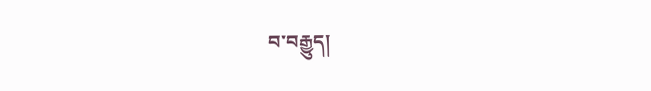བ་བརྒྱུད།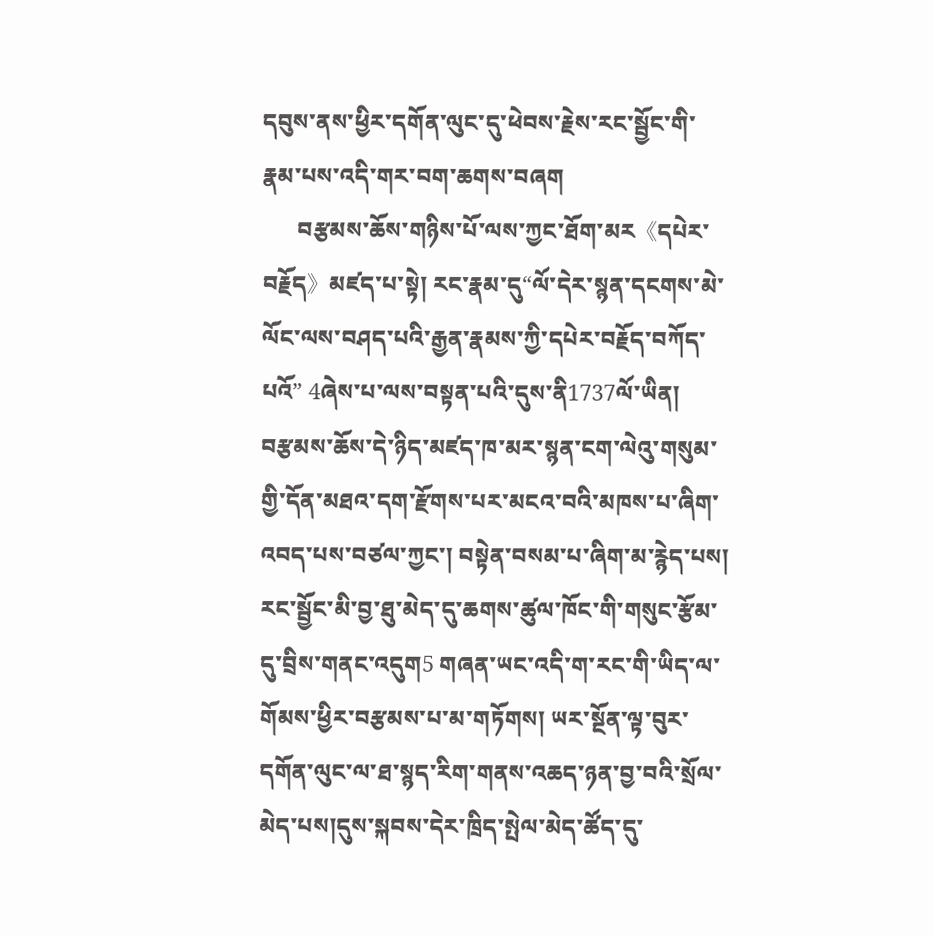དབུས་ནས་ཕྱིར་དགོན་ལུང་དུ་ཕེབས་རྗེས་རང་སྦྱོང་གི་རྣམ་པས་འདི་གར་བག་ཆགས་བཞག
      བརྩམས་ཆོས་གཉིས་པོ་ལས་ཀྱང་ཐོག་མར《དཔེར་བརྗོད》མཛད་པ་སྟེ། རང་རྣམ་དུ“ལོ་དེར་སྙན་དངགས་མེ་ལོང་ལས་བཤད་པའི་རྒྱན་རྣམས་ཀྱི་དཔེར་བརྗོད་བཀོད་པའོ” 4ཞེས་པ་ལས་བསྟན་པའི་དུས་ནི1737ལོ་ཡིན། བརྩམས་ཆོས་དེ་ཉིད་མཛད་ཁ་མར་སྙན་ངག་ལེའུ་གསུམ་གྱི་དོན་མཐའ་དག་རྫོགས་པར་མངའ་བའི་མཁས་པ་ཞིག་འབད་པས་བཙལ་ཀྱང་། བསྟེན་བསམ་པ་ཞིག་མ་རྙེད་པས། རང་སྦྱོང་མི་བྱ་ཐུ་མེད་དུ་ཆགས་ཚུལ་ཁོང་གི་གསུང་རྩོམ་དུ་བྲིས་གནང་འདུག5 གཞན་ཡང་འདི་ག་རང་གི་ཡིད་ལ་གོམས་ཕྱིར་བརྩམས་པ་མ་གཏོགས། ཡར་སྔོན་ལྟ་བུར་དགོན་ལུང་ལ་ཐ་སྙད་རིག་གནས་འཆད་ཉན་བྱ་བའི་སྲོལ་མེད་པས།དུས་སྐབས་དེར་ཁྲིད་སྤེལ་མེད་ཚོད་དུ་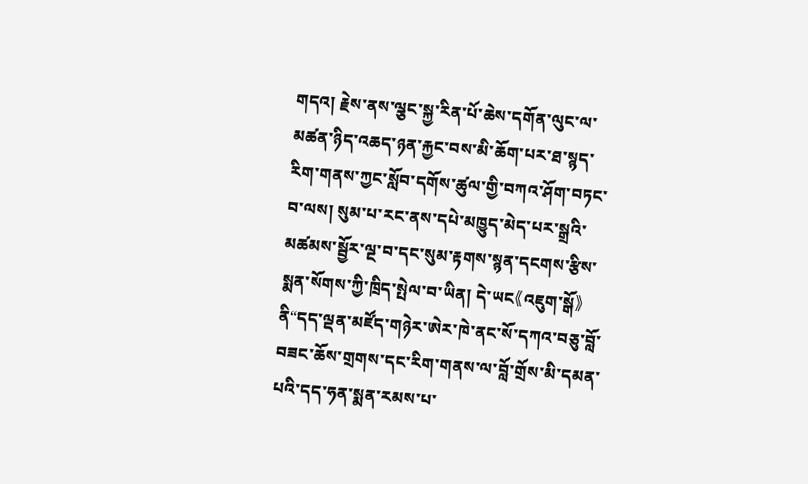གདའ། རྗེས་ནས་ལྕང་སྐྱ་རིན་པོ་ཆེས་དགོན་ལུང་ལ་མཚན་ཉིད་འཆད་ཉན་རྐྱང་བས་མི་ཆོག་པར་ཐ་སྙད་རིག་གནས་ཀྱང་སློབ་དགོས་ཚུལ་གྱི་བཀའ་ཤོག་བཏང་བ་ལས། སུམ་པ་རང་ནས་དཔེ་མཁྱུད་མེད་པར་སྒྲའི་མཚམས་སྦྱོར་ལྔ་བ་དང་སུམ་རྟགས་སྙན་དངགས་རྩིས་སྨན་སོགས་ཀྱི་ཁྲིད་སྤེལ་བ་ཡིན། དེ་ཡང《འཇུག་སྒོ》ནི“དད་ལྡན་མཛོད་གཉེར་ཨེར་ཁེ་ནང་སོ་དཀའ་བཅུ་བློ་བཟང་ཆོས་གྲགས་དང་རིག་གནས་ལ་བློ་གྲོས་མི་དམན་པའི་དད་ཧན་སྨན་རམས་པ་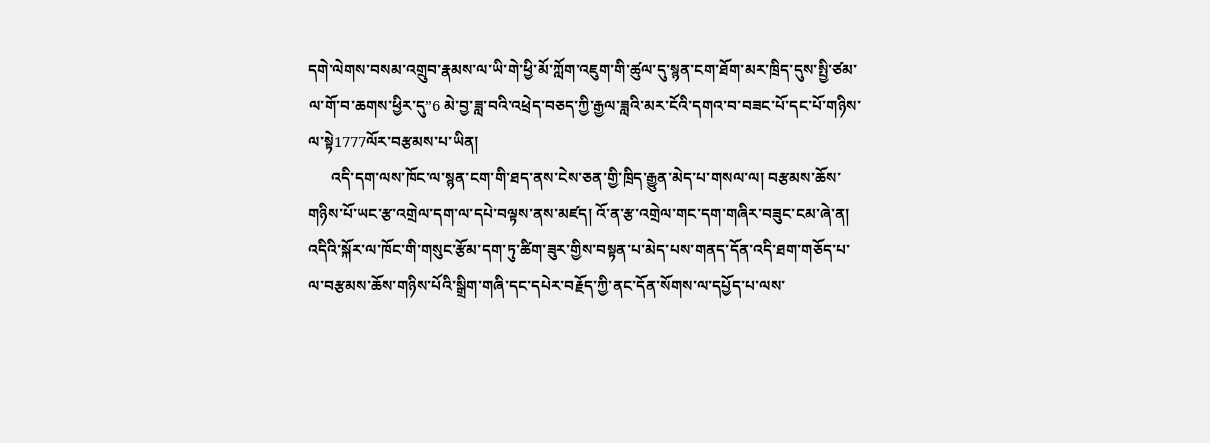དགེ་ལེགས་བསམ་འགྲུབ་རྣམས་ལ་ཡི་གེ་ཕྱི་མོ་ཀློག་འཇུག་གི་ཚུལ་དུ་སྙན་ངག་ཐོག་མར་ཁྲིད་དུས་སྤྱི་ཙམ་ལ་གོ་བ་ཆགས་ཕྱིར་དུ”6 མེ་བྱ་ཟླ་བའི་འཕྲེད་བཅད་ཀྱི་རྒྱལ་ཟླའི་མར་ངོའི་དགའ་བ་བཟང་པོ་དང་པོ་གཉིས་ལ་སྟེ1777ལོར་བརྩམས་པ་ཡིན།
      འདི་དག་ལས་ཁོང་ལ་སྙན་ངག་གི་ཐད་ནས་ངེས་ཅན་གྱི་ཁྲིད་རྒྱུན་མེད་པ་གསལ་ལ། བརྩམས་ཆོས་གཉིས་པོ་ཡང་རྩ་འགྲེལ་དག་ལ་དཔེ་བལྟས་ནས་མཛད། འོ་ན་རྩ་འགྲེལ་གང་དག་གཞིར་བཟུང་ངམ་ཞེ་ན། འདིའི་སྐོར་ལ་ཁོང་གི་གསུང་རྩོམ་དག་ཏུ་ཚིག་ཟུར་གྱིས་བསྟན་པ་མེད་པས་གནད་དོན་འདི་ཐག་གཅོད་པ་ལ་བརྩམས་ཆོས་གཉིས་པོའི་སྒྲིག་གཞི་དང་དཔེར་བརྗོད་ཀྱི་ནང་དོན་སོགས་ལ་དཔྱོད་པ་ལས་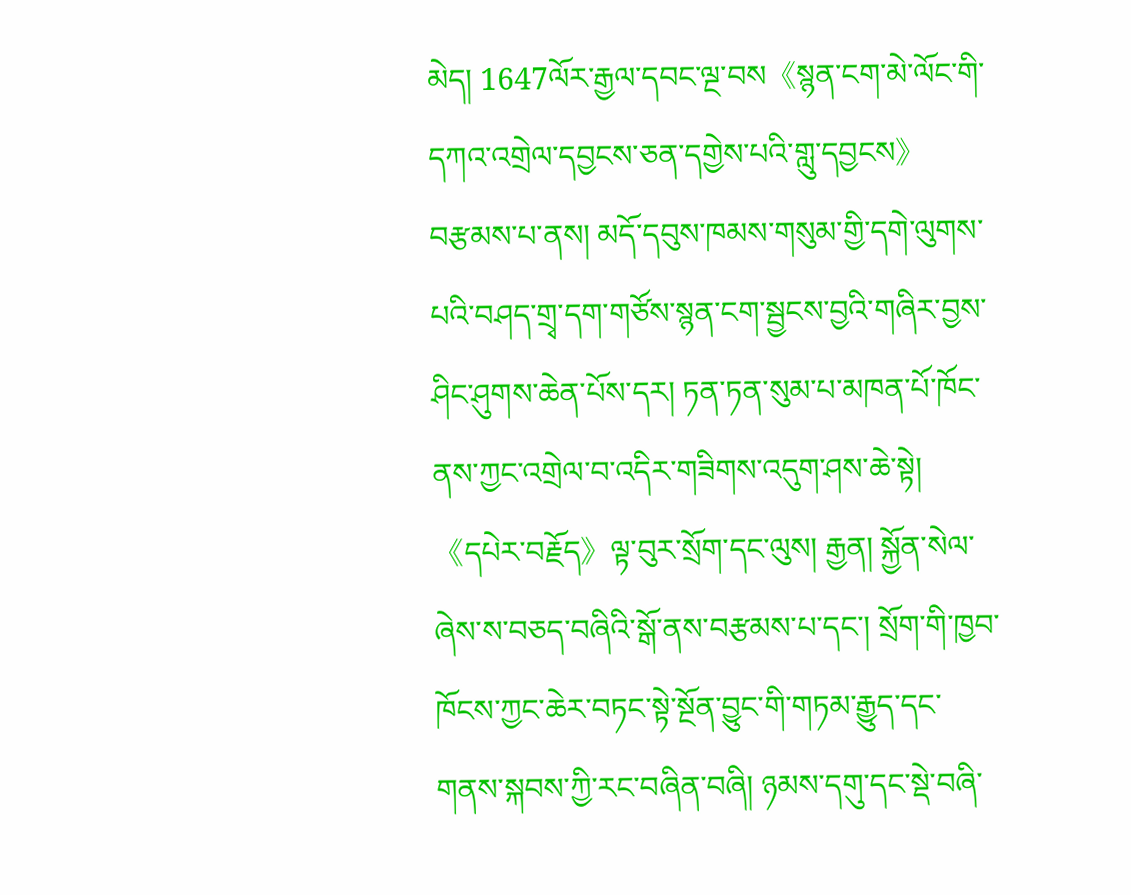མེད། 1647ལོར་རྒྱལ་དབང་ལྔ་བས《སྙན་ངག་མེ་ལོང་གི་དཀའ་འགྲེལ་དབྱངས་ཅན་དགྱེས་པའི་གླུ་དབྱངས》བརྩམས་པ་ནས། མདོ་དབུས་ཁམས་གསུམ་གྱི་དགེ་ལུགས་པའི་བཤད་གྲྭ་དག་གཙོས་སྙན་ངག་སྦྱངས་བྱའི་གཞིར་བྱས་ཤིང་ཤུགས་ཆེན་པོས་དར། ཏན་ཏན་སུམ་པ་མཁན་པོ་ཁོང་ནས་ཀྱང་འགྲེལ་བ་འདིར་གཟིགས་འདུག་ཤས་ཆེ་སྟེ། 《དཔེར་བརྗོད》ལྟ་བུར་སྲོག་དང་ལུས། རྒྱན། སྐྱོན་སེལ་ཞེས་ས་བཅད་བཞིའི་སྒོ་ནས་བརྩམས་པ་དང་། སྲོག་གི་ཁྱབ་ཁོངས་ཀྱང་ཆེར་བཏང་སྟེ་སྔོན་བྱུང་གི་གཏམ་རྒྱུད་དང་གནས་སྐབས་ཀྱི་རང་བཞིན་བཞི། ཉམས་དགུ་དང་སྡེ་བཞི་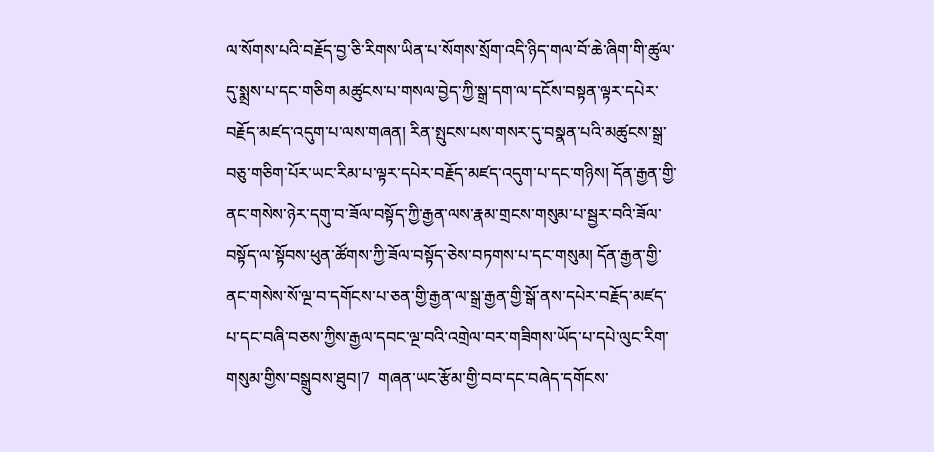ལ་སོགས་པའི་བརྗོད་བྱ་ཅི་རིགས་ཡིན་པ་སོགས་སྲོག་འདི་ཉིད་གལ་བོ་ཆེ་ཞིག་གི་ཚུལ་དུ་སྨྲས་པ་དང་གཅིག མཚུངས་པ་གསལ་བྱེད་ཀྱི་སྒྲ་དག་ལ་དངོས་བསྟན་ལྟར་དཔེར་བརྗོད་མཛད་འདུག་པ་ལས་གཞན། རིན་སྤུངས་པས་གསར་དུ་བསྣན་པའི་མཚུངས་སྒྲ་བཅུ་གཅིག་པོར་ཡང་རིམ་པ་ལྟར་དཔེར་བརྗོད་མཛད་འདུག་པ་དང་གཉིས། དོན་རྒྱན་གྱི་ནང་གསེས་ཉེར་དགུ་བ་ཟོལ་བསྟོད་ཀྱི་རྒྱན་ལས་རྣམ་གྲངས་གསུམ་པ་སྦྱར་བའི་ཟོལ་བསྟོད་ལ་སྟོབས་ཕུན་ཚོགས་ཀྱི་ཟོལ་བསྟོད་ཅེས་བཏགས་པ་དང་གསུམ། དོན་རྒྱན་གྱི་ནང་གསེས་སོ་ལྔ་བ་དགོངས་པ་ཅན་གྱི་རྒྱན་ལ་སྒྲ་རྒྱན་གྱི་སྒོ་ནས་དཔེར་བརྗོད་མཛད་པ་དང་བཞི་བཅས་ཀྱིས་རྒྱལ་དབང་ལྔ་བའི་འགྲེལ་བར་གཟིགས་ཡོད་པ་དཔེ་ལུང་རིག་གསུམ་གྱིས་བསྒྲུབས་ཐུབ།7  གཞན་ཡང་རྩོམ་གྱི་བབ་དང་བཞེད་དགོངས་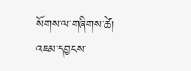སོགས་ལ་གཞིགས་ཚེ། འཇམ་དབྱངས་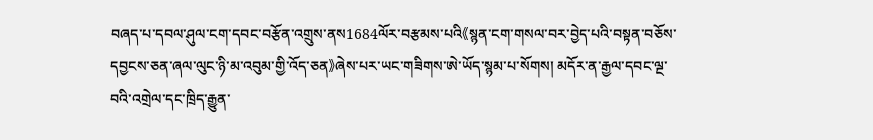བཞད་པ་དབལ་ཤུལ་ངག་དབང་བརྩོན་འགྲུས་ནས1684ལོར་བརྩམས་པའི《སྙན་ངག་གསལ་བར་བྱེད་པའི་བསྟན་བཅོས་དབྱངས་ཅན་ཞལ་ལུང་ཉི་མ་འབུམ་གྱི་འོད་ཅན》ཞེས་པར་ཡང་གཟིགས་ཨེ་ཡོད་སྙམ་པ་སོགས། མདོར་ན་རྒྱལ་དབང་ལྔ་བའི་འགྲེལ་དང་ཁྲིད་རྒྱུན་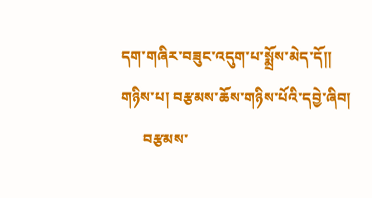དག་གཞིར་བཟུང་འདུག་པ་སྨྲོས་མེད་དོ།།
གཉིས་པ། བརྩམས་ཆོས་གཉིས་པོའི་དབྱེ་ཞིབ།
      བརྩམས་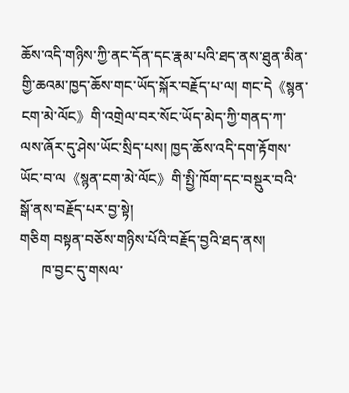ཆོས་འདི་གཉིས་ཀྱི་ནང་དོན་དང་རྣམ་པའི་ཐད་ནས་ཐུན་མིན་གྱི་ཆའམ་ཁྱད་ཆོས་གང་ཡོད་སྐོར་བརྗོད་པ་ལ། གང་དེ《སྙན་ངག་མེ་ལོང》གི་འགྲེལ་བར་སོང་ཡོད་མེད་ཀྱི་གནད་ཀ་ལས་ཞོར་དུ་ཤེས་ཡོང་སྲིད་པས། ཁྱད་ཆོས་འདི་དག་རྟོགས་ཡོང་བ་ལ《སྙན་ངག་མེ་ལོང》གི་སྤྱི་ཁོག་དང་བསྡུར་བའི་སྒོ་ནས་བརྗོད་པར་བྱ་སྟེ།
གཅིག བསྟན་བཅོས་གཉིས་པོའི་བརྗོད་བྱའི་ཐད་ནས།
      ཁ་བྱང་དུ་གསལ་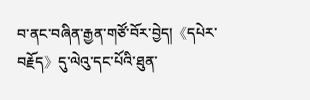བ་ནང་བཞིན་རྒྱན་གཙོ་བོར་བྱེད།《དཔེར་བརྗོད》དུ་ལེའུ་དང་པོའི་ཐུན་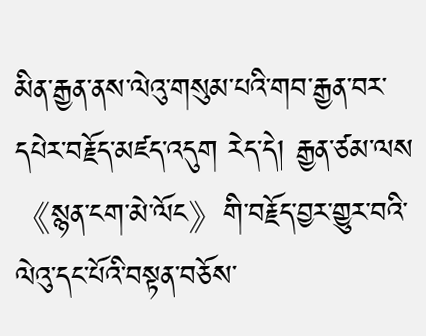མིན་རྒྱན་ནས་ལེའུ་གསུམ་པའི་གབ་རྒྱན་བར་དཔེར་བརྗོད་མཛད་འདུག རེད་དེ། རྒྱན་ཙམ་ལས《སྙན་ངག་མེ་ལོང》གི་བརྗོད་བྱར་གྱུར་བའི་ལེའུ་དང་པོའི་བསྟན་བཅོས་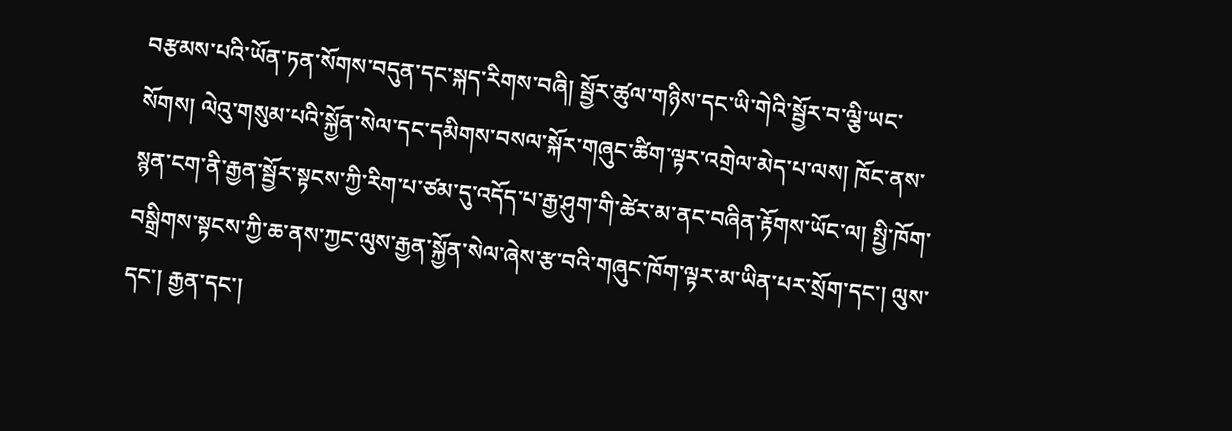བརྩམས་པའི་ཡོན་ཏན་སོགས་བདུན་དང་སྐད་རིགས་བཞི། སྦྱོར་ཚུལ་གཉིས་དང་ཡི་གེའི་སྦྱོར་བ་ལྕི་ཡང་སོགས། ལེའུ་གསུམ་པའི་སྐྱོན་སེལ་དང་དམིགས་བསལ་སྐོར་གཞུང་ཚིག་ལྟར་འགྲེལ་མེད་པ་ལས། ཁོང་ནས་སྙན་ངག་ནི་རྒྱན་སྦྱོར་སྟངས་ཀྱི་རིག་པ་ཙམ་དུ་འདོད་པ་རྒྱ་ཤུག་གི་ཚེར་མ་ནང་བཞིན་རྟོགས་ཡོང་ལ། སྤྱི་ཁོག་བསྒྲིགས་སྟངས་ཀྱི་ཆ་ནས་ཀྱང་ལུས་རྒྱན་སྐྱོན་སེལ་ཞེས་རྩ་བའི་གཞུང་ཁོག་ལྟར་མ་ཡིན་པར་སྲོག་དང་། ལུས་དང་། རྒྱན་དང་།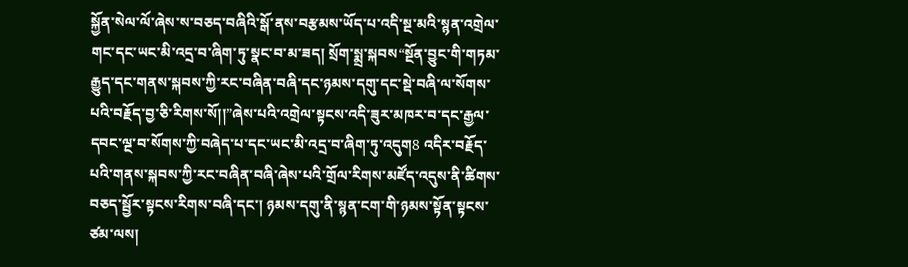སྐྱོན་སེལ་ལོ་ཞེས་ས་བཅད་བཞིའི་སྒོ་ནས་བརྩམས་ཡོད་པ་འདི་སྔ་མའི་སྙན་འགྲེལ་གང་དང་ཡང་མི་འདྲ་བ་ཞིག་ཏུ་སྣང་བ་མ་ཟད། སྲོག་སྨྲ་སྐབས“སྔོན་བྱུང་གི་གཏམ་རྒྱུད་དང་གནས་སྐབས་ཀྱི་རང་བཞིན་བཞི་དང་ཉམས་དགུ་དང་སྡེ་བཞི་ལ་སོགས་པའི་བརྗོད་བྱ་ཅི་རིགས་སོ།།”ཞེས་པའི་འགྲེལ་སྟངས་འདི་ཟུར་མཁར་བ་དང་རྒྱལ་དབང་ལྔ་བ་སོགས་ཀྱི་བཞེད་པ་དང་ཡང་མི་འདྲ་བ་ཞིག་ཏུ་འདུག8 འདིར་བརྗོད་པའི་གནས་སྐབས་ཀྱི་རང་བཞིན་བཞི་ཞེས་པའི་གྲོལ་རིགས་མཛོད་འདུས་ནི་ཚིགས་བཅད་སྦྱོར་སྟངས་རིགས་བཞི་དང་། ཉམས་དགུ་ནི་སྙན་ངག་གི་ཉམས་སྟོན་སྟངས་ཙམ་ལས།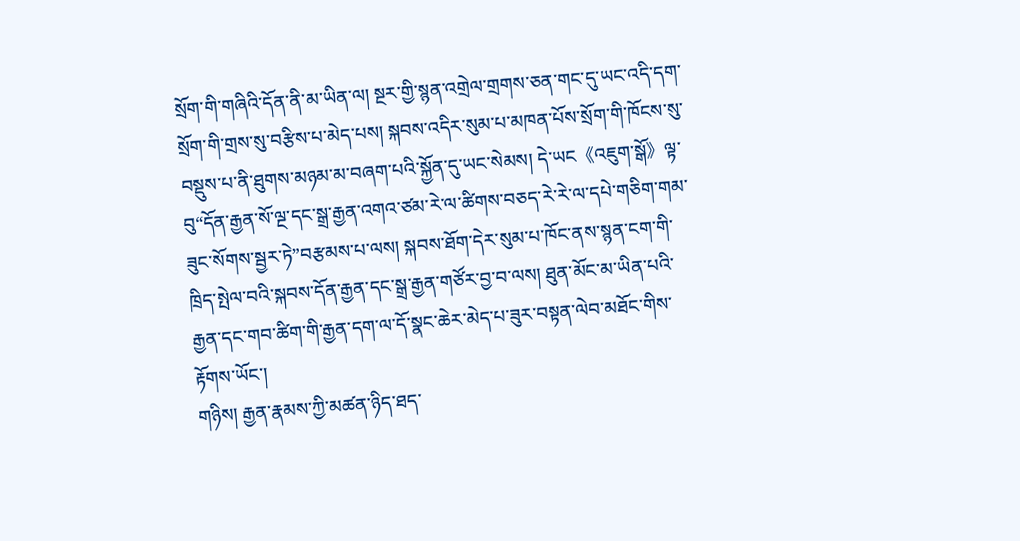སྲོག་གི་གཞིའི་དོན་ནི་མ་ཡིན་ལ། སྔར་གྱི་སྙན་འགྲེལ་གྲགས་ཅན་གང་དུ་ཡང་འདི་དག་སྲོག་གི་གྲས་སུ་བརྩིས་པ་མེད་པས། སྐབས་འདིར་སུམ་པ་མཁན་པོས་སྲོག་གི་ཁོངས་སུ་བསྡུས་པ་ནི་ཐུགས་མཉམ་མ་བཞག་པའི་སྐྱོན་དུ་ཡང་སེམས། དེ་ཡང《འཇུག་སྒོ》ལྟ་བུ“དོན་རྒྱན་སོ་ལྔ་དང་སྒྲ་རྒྱན་འགའ་ཙམ་རེ་ལ་ཚིགས་བཅད་རེ་རེ་ལ་དཔེ་གཅིག་གམ་ཟུང་སོགས་སྦྱར་ཏེ”བརྩམས་པ་ལས། སྐབས་ཐོག་དེར་སུམ་པ་ཁོང་ནས་སྙན་ངག་གི་ཁྲིད་སྤེལ་བའི་སྐབས་དོན་རྒྱན་དང་སྒྲ་རྒྱན་གཙོར་བྱ་བ་ལས། ཐུན་མོང་མ་ཡིན་པའི་རྒྱན་དང་གབ་ཚིག་གི་རྒྱན་དག་ལ་དོ་སྣང་ཆེར་མེད་པ་ཟུར་བསྟན་ལེབ་མཐོང་གིས་རྟོགས་ཡོང་།
གཉིས། རྒྱན་རྣམས་ཀྱི་མཚན་ཉིད་ཐད་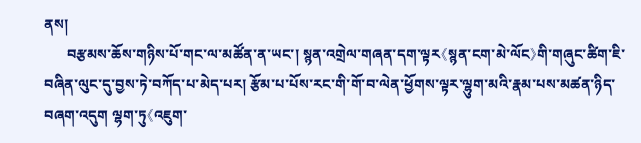ནས།
      བརྩམས་ཆོས་གཉིས་པོ་གང་ལ་མཚོན་ན་ཡང་། སྙན་འགྲེལ་གཞན་དག་ལྟར《སྙན་ངག་མེ་ལོང》གི་གཞུང་ཚིག་ཇི་བཞིན་ལུང་དུ་བྱས་ཏེ་བཀོད་པ་མེད་པར། རྩོམ་པ་པོས་རང་གི་གོ་བ་ལེན་ཕྱོགས་ལྟར་ལྷུག་མའི་རྣམ་པས་མཚན་ཉིད་བཞག་འདུག ལྷག་ཏུ《འཇུག་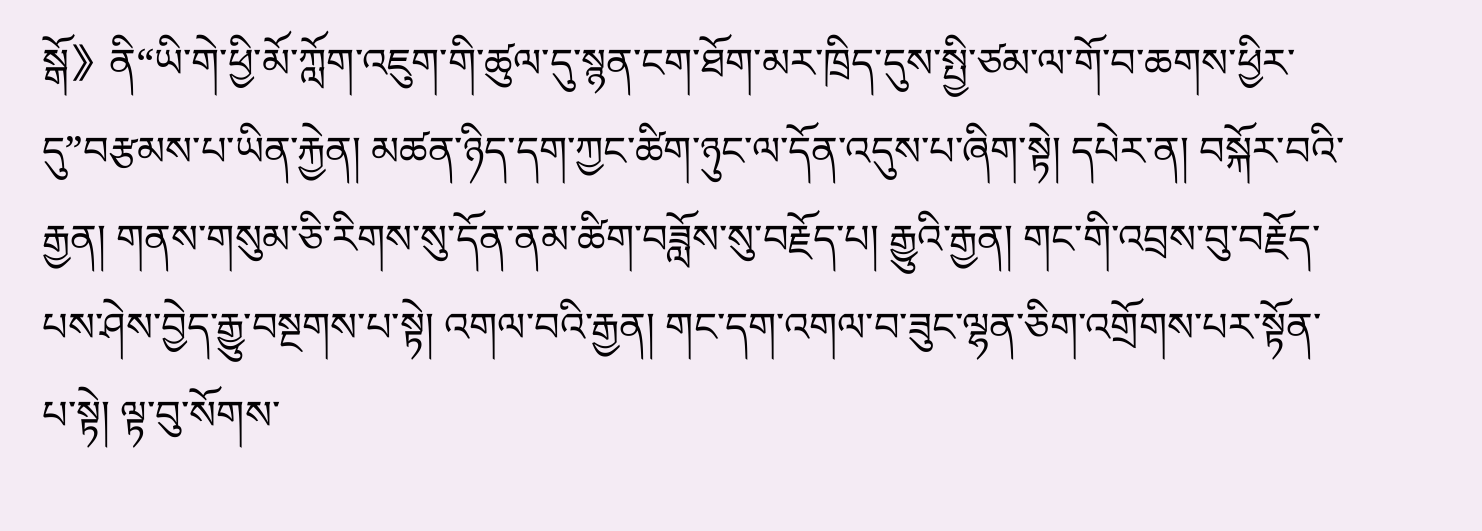སྒོ》ནི“ཡི་གེ་ཕྱི་མོ་ཀློག་འཇུག་གི་ཚུལ་དུ་སྙན་ངག་ཐོག་མར་ཁྲིད་དུས་སྤྱི་ཙམ་ལ་གོ་བ་ཆགས་ཕྱིར་དུ”བརྩམས་པ་ཡིན་རྐྱེན། མཚན་ཉིད་དག་ཀྱང་ཚིག་ཉུང་ལ་དོན་འདུས་པ་ཞིག་སྟེ། དཔེར་ན། བསྐོར་བའི་རྒྱན། གནས་གསུམ་ཅི་རིགས་སུ་དོན་ནམ་ཚིག་བཟློས་སུ་བརྗོད་པ། རྒྱུའི་རྒྱན། གང་གི་འབྲས་བུ་བརྗོད་པས་ཤེས་བྱེད་རྒྱུ་བསྔགས་པ་སྟེ། འགལ་བའི་རྒྱན། གང་དག་འགལ་བ་ཟུང་ལྷན་ཅིག་འགྲོགས་པར་སྟོན་པ་སྟེ། ལྟ་བུ་སོགས་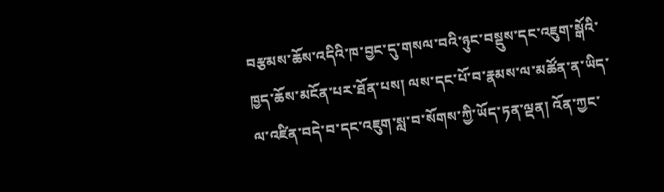བརྩམས་ཆོས་འདིའི་ཁ་བྱང་དུ་གསལ་བའི་ཉུང་བསྡུས་དང་འཇུག་སྒོའི་ཁྱད་ཆོས་མངོན་པར་ཐོན་པས། ལས་དང་པོ་བ་རྣམས་ལ་མཚོན་ན་ཡིད་ལ་འཛིན་བདེ་བ་དང་འཇུག་སླ་བ་སོགས་ཀྱི་ཡོད་ཏན་ལྡན། འོན་ཀྱང་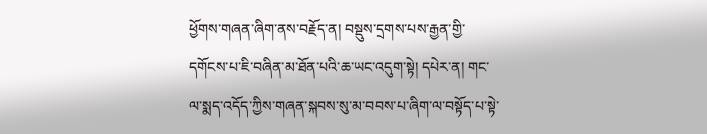ཕྱོགས་གཞན་ཞིག་ནས་བརྗོད་ན། བསྡུས་དྲགས་པས་རྒྱན་གྱི་དགོངས་པ་ཇི་བཞིན་མ་ཐོན་པའི་ཆ་ཡང་འདུག་སྟེ། དཔེར་ན། གང་ལ་སྨད་འདོད་ཀྱིས་གཞན་སྐབས་སུ་མ་བབས་པ་ཞིག་ལ་བསྟོད་པ་སྟེ་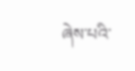ཞེས་པའི་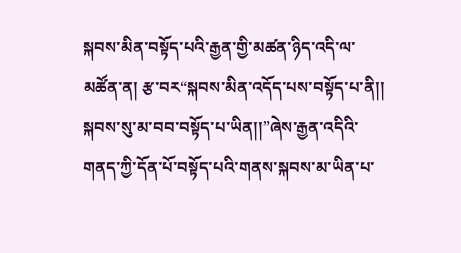སྐབས་མིན་བསྟོད་པའི་རྒྱན་གྱི་མཚན་ཉིད་འདི་ལ་མཚོན་ན། རྩ་བར“སྐབས་མིན་འདོད་པས་བསྟོད་པ་ནི།། སྐབས་སུ་མ་བབ་བསྟོད་པ་ཡིན།།”ཞེས་རྒྱན་འདིའི་གནད་ཀྱི་དོན་པོ་བསྟོད་པའི་གནས་སྐབས་མ་ཡིན་པ་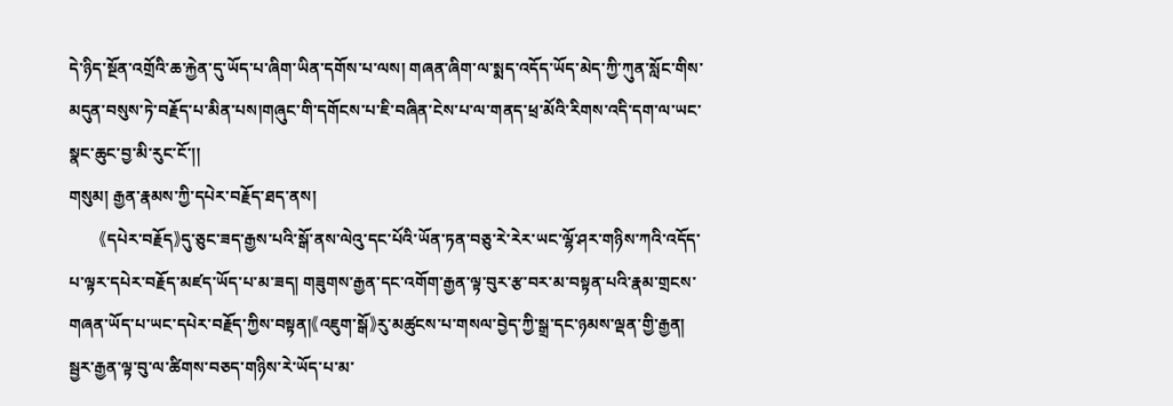དེ་ཉིད་སྔོན་འགྲོའི་ཆ་རྐྱེན་དུ་ཡོད་པ་ཞིག་ཡིན་དགོས་པ་ལས། གཞན་ཞིག་ལ་སྨད་འདོད་ཡོད་མེད་ཀྱི་ཀུན་སློང་གིས་མདུན་བསུས་ཏེ་བརྗོད་པ་མིན་པས།གཞུང་གི་དགོངས་པ་ཇི་བཞིན་ངེས་པ་ལ་གནད་ཕྲ་མོའི་རིགས་འདི་དག་ལ་ཡང་སྣང་ཆུང་བྱ་མི་རུང་ངོ་།།
གསུམ། རྒྱན་རྣམས་ཀྱི་དཔེར་བརྗོད་ཐད་ནས།
      《དཔེར་བརྗོད》དུ་ཅུང་ཟད་རྒྱས་པའི་སྒོ་ནས་ལེའུ་དང་པོའི་ཡོན་ཏན་བཅུ་རེ་རེར་ཡང་ལྷོ་ཤར་གཉིས་ཀའི་འདོད་པ་ལྟར་དཔེར་བརྗོད་མཛད་ཡོད་པ་མ་ཟད། གཟུགས་རྒྱན་དང་འགོག་རྒྱན་ལྟ་བུར་རྩ་བར་མ་བསྟན་པའི་རྣམ་གྲངས་གཞན་ཡོད་པ་ཡང་དཔེར་བརྗོད་ཀྱིས་བསྟན།《འཇུག་སྒོ》རུ་མཚུངས་པ་གསལ་བྱེད་ཀྱི་སྒྲ་དང་ཉམས་ལྡན་གྱི་རྒྱན། སྦྱར་རྒྱན་ལྟ་བུ་ལ་ཚིགས་བཅད་གཉིས་རེ་ཡོད་པ་མ་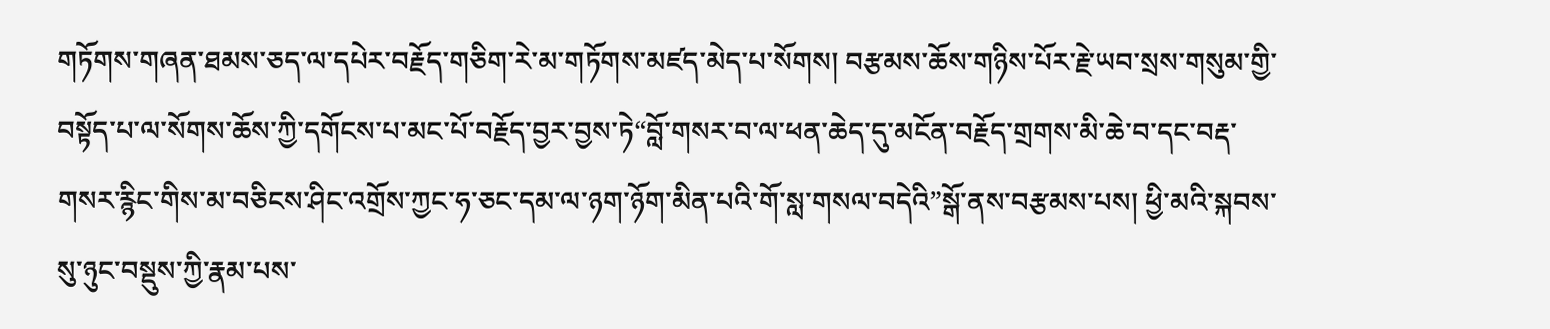གཏོགས་གཞན་ཐམས་ཅད་ལ་དཔེར་བརྗོད་གཅིག་རེ་མ་གཏོགས་མཛད་མེད་པ་སོགས། བརྩམས་ཆོས་གཉིས་པོར་རྗེ་ཡབ་སྲས་གསུམ་གྱི་བསྟོད་པ་ལ་སོགས་ཆོས་ཀྱི་དགོངས་པ་མང་པོ་བརྗོད་བྱར་བྱས་ཏེ“བློ་གསར་བ་ལ་ཕན་ཆེད་དུ་མངོན་བརྗོད་གྲགས་མི་ཆེ་བ་དང་བརྡ་གསར་རྙིང་གིས་མ་བཅིངས་ཤིང་འགྲོས་ཀྱང་ཧ་ཅང་དམ་ལ་ཉག་ཉོག་མིན་པའི་གོ་སླ་གསལ་བདེའི”སྒོ་ནས་བརྩམས་པས། ཕྱི་མའི་སྐབས་སུ་ཉུང་བསྡུས་ཀྱི་རྣམ་པས་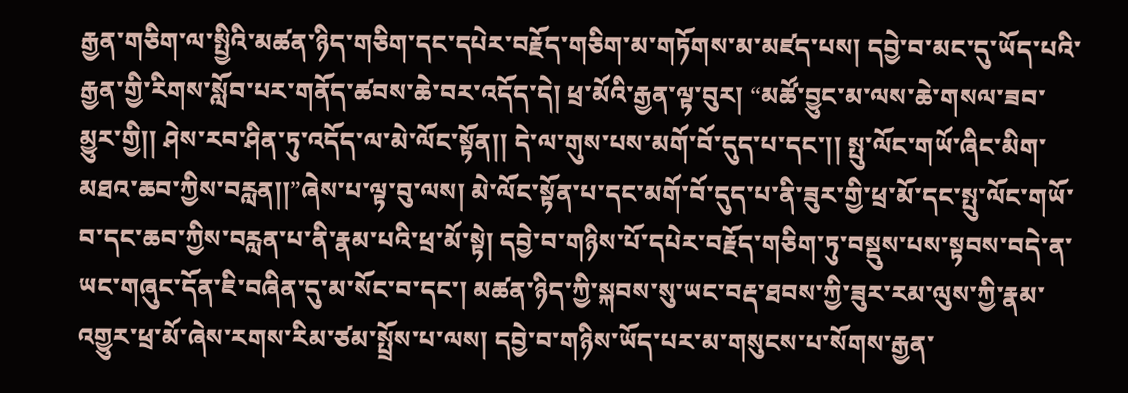རྒྱན་གཅིག་ལ་སྤྱིའི་མཚན་ཉིད་གཅིག་དང་དཔེར་བརྗོད་གཅིག་མ་གཏོགས་མ་མཛད་པས། དབྱེ་བ་མང་དུ་ཡོད་པའི་རྒྱན་གྱི་རིགས་སློབ་པར་གནོད་ཚབས་ཆེ་བར་འདོད་དེ། ཕྲ་མོའི་རྒྱན་ལྟ་བུར། “མཚོ་བྱུང་མ་ལས་ཆེ་གསལ་ཟབ་མྱུར་གྱི།། ཤེས་རབ་ཤིན་ཏུ་འདོད་ལ་མེ་ལོང་སྟོན།། དེ་ལ་གུས་པས་མགོ་བོ་དུད་པ་དང་།། སྤུ་ལོང་གཡོ་ཞིང་མིག་མཐའ་ཆབ་ཀྱིས་བརླན།།”ཞེས་པ་ལྟ་བུ་ལས། མེ་ལོང་སྟོན་པ་དང་མགོ་བོ་དུད་པ་ནི་ཟུར་གྱི་ཕྲ་མོ་དང་སྤུ་ལོང་གཡོ་བ་དང་ཆབ་ཀྱིས་བརླན་པ་ནི་རྣམ་པའི་ཕྲ་མོ་སྟེ། དབྱེ་བ་གཉིས་པོ་དཔེར་བརྗོད་གཅིག་ཏུ་བསྡུས་པས་སྟབས་བདེ་ན་ཡང་གཞུང་དོན་ཇི་བཞིན་དུ་མ་སོང་བ་དང་། མཚན་ཉིད་ཀྱི་སྐབས་སུ་ཡང་བརྡ་ཐབས་ཀྱི་ཟུར་རམ་ལུས་ཀྱི་རྣམ་འགྱུར་ཕྲ་མོ་ཞེས་རགས་རིམ་ཙམ་སྤྲོས་པ་ལས། དབྱེ་བ་གཉིས་ཡོད་པར་མ་གསུངས་པ་སོགས་རྒྱན་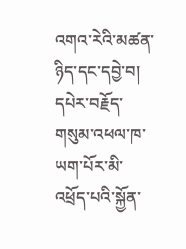འགའ་རེའི་མཚན་ཉིད་དང་དབྱེ་བ། དཔེར་བརྗོད་གསུམ་འཕལ་ཁ་ཡག་པོར་མི་འཕྲོད་པའི་སྐྱོན་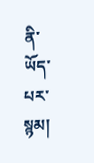ནི་ཡོད་པར་སྙམ།